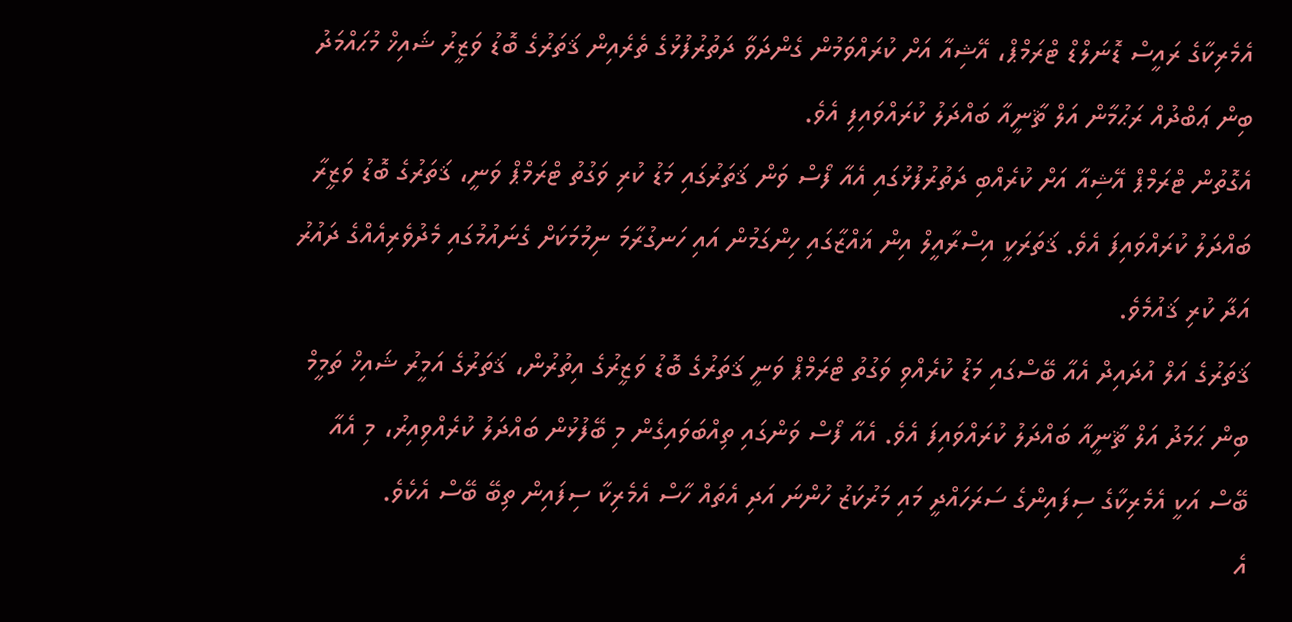އެމެރިކާގެ ރައީސް ޑޮނަލްޑް ޓްރަމްޕް، އޭޝިއާ އަށް ކުރައްވަމުން ގެންދަވާ ދަތުރުފުޅުގެ ތެރެއިން ޤަތަރުގެ ބޮޑު ވަޒީރު ޝައިޚް މުޙައްމަދު ބިން ޢަބްދުއް ރަޙުމާން އަލް ޘާނީއާ ބައްދަލު ކުރައްވައިފި އެވެ.
އެގޮތުން ޓްރަމްޕް އޭޝިއާ އަށް ކުރެއްބި ދަތުރުފުޅުގައި އެއާ ފޯސް ވަން ޤަތަރުގައި މަޑު ކުރި ވަގުތު ޓްރަމްޕް ވަނީ، ޤަތަރުގެ ބޮޑު ވަޒީރާ ބައްދަލު ކުރައްވައިފަ އެވެ. ޤަތަރަކީ އިސްރާއީލް އިން ޣައްޒާގައި ހިންގަމުން އައި ހަނގުރާމަ ނިމުމަކަށް ގެނައުމުގައި މެދުވެރިއެއްގެ ދައުރު އަދާ ކުރި ޤައުމެވެ.
ޤަތަރުގެ އަލް އުދައިދް އެއާ ބޭސްގައި މަޑު ކުރެއްވި ވަގުތު ޓްރަމްޕް ވަނީ ޤަތަރުގެ ބޮޑު ވަޒީރުގެ އިތުރުން، ޤަތަރުގެ އަމީރު ޝައިޚް ތަމީމް ބިން ޙަމަދު އަލް ޘާނީއާ ބައްދަލު ކުރައްވައިފަ އެވެ. އެއާ ފޯސް ވަންގައި ތިއްބަވައިގެން މި ބޭފުޅުން ބައްދަލު ކުރެއްވިއިރު، މި އެއާ ބޭސް އަކީ އެމެރިކާގެ ސިފައިންގެ ސަރަހައްދީ މައި މަރުކަޒު ހުންނަ އަދި އެތައް ހާސް އެމެރިކާ ސިފައިން ތިބޭ ބޭސް އެކެވެ.
އެ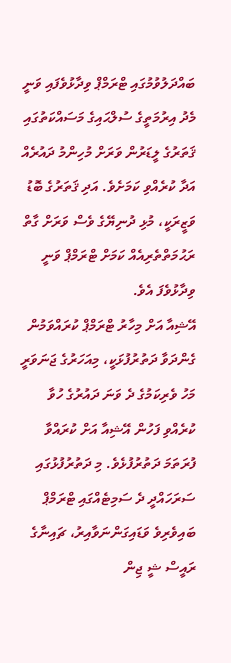ބައްދަލުވުމުގައި ޓްރަމްޕް ވިދާޅުވެފައި ވަނީ މެދު އިރުމަތީގެ ސުލްޙައިގެ މަސައްކަތުގައި ޤަތަރުގެ ލީޑަރުން ވަރަށް މުހިންމު ދައުރެއް އަދާ ކުރެއްވި ކަމަށެވެ. އަދި ޤަތަރުގެ ބޮޑު ވަޒީރަކީ، މުޅި ދުނިޔޭގެ ވެސް ވަރަށް ގާތް ރަޙުމަތްތެރިއެއް ކަމަށް ޓްރަމްޕް ވަނީ ވިދާޅުވެފަ އެވެ.
އޭޝިއާ އަށް މިހާރު ޓްރަމްޕް ކުރައްވަމުން ގެންދަވާ ދަތުރުފުޅަކީ، މިއަހަރުގެ ޖަނަވަރީ މަހު ވެރިކަމުގެ ދެ ވަނަ ދައުރުގެ ހުވާ ކުރެއްވި ފަހުން އޭޝިއާ އަށް ކުރައްވާ ފުރަތަމަ ދަތުރުފުޅެވެ. މި ދަތުރުފުޅުގައި ސަރަހައްދީ ދެ ސަމިޓެއްގައި ޓްރަމްޕް ބައިވެރިވެ ވަޑައިގަންނަވާއިރު، ޗައިނާގެ ރައީސް ޝީ ޖިން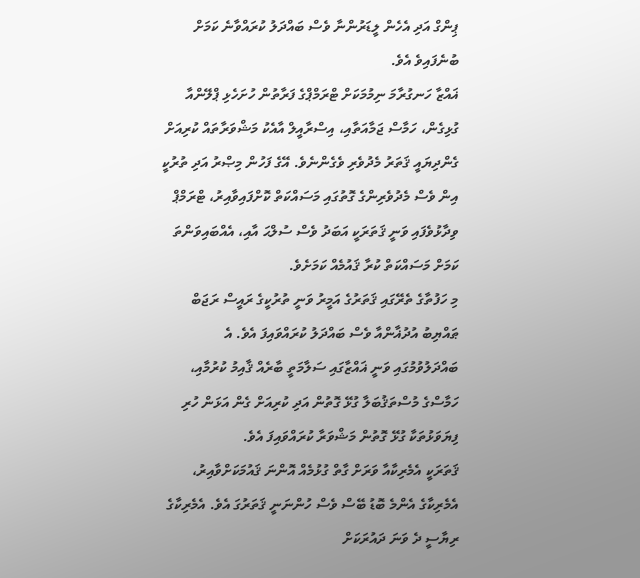ޕިންގް އަދި އެހެން ލީޑަރުންނާ ވެސް ބައްދަލު ކުރައްވާނެ ކަމަށް ބުނެފައިވެ އެވެ.
ޣައްޒާ ހަނގުރާމަ ނިމުމަކަށް ޓްރަމްޕްގެ ފަރާތުން ހުށަހެޅި ޕްލޭންއާ ގުޅިގެން، ހަމާސް ޖަމާއަތާއި، އިސްރާއީލް އާއެކު މަޝްވަރާތައް ކުރިއަށް ގެންދިޔައީ ޤަތަރު މެދުވެރި ވެގެންނެވެ. އޭގެ ފަހުން މިޞްރު އަދި ތުރުކީ އިން ވެސް މެދުވެރިންގެ ގޮތުގައި މަސައްކަތް ކޮށްފައިވާއިރު، ޓްރަމްޕް ވިދާޅުވެފައި ވަނީ ޤަތަރަކީ އަބަދު ވެސް ސުލްޙަ އާއި، އެއްބައިވަންތަ ކަމަށް މަސައްކަތް ކުރާ ޤައުމެއް ކަމަށެވެ.
މި ހަފުތާގެ ތެރޭގައި ޤަތަރުގެ އަމީރު ވަނީ ތުރުކީގެ ރައީސް ރަޖަބް ޠައްޔިބު އުދުޣާންއާ ވެސް ބައްދަލު ކުރައްވައިފަ އެވެ. އެ ބައްދަލުވުމުގައި ވަނީ ޣައްޒާގައި ސަލާމަތީ ބާރެއް ޤާއިމު ކުރުމާއި، ހަމާސްގެ މުސްތަޤުބަލާ ގުޅޭ ގޮތުން އަދި ކުރިއަށް ގެން އަޅަން ހުރި ފިޔަވަޅުތަކާ ގުޅޭ ގޮތުން މަޝްވަރާ ކުރައްވައިފަ އެވެ.
ޤަތަރަކީ އެމެރިކާއާ ވަރަށް ގާތް ގުޅުމެއް އޮންނަ ޤައުމަކަށްވާއިރު، އެމެރިކާގެ އެންމެ ބޮޑު ބޭސް ވެސް ހުންނަނީ ޤަތަރުގަ އެވެ. އެމެރިކާގެ ރިޔާސީ ދެ ވަނަ ދައުރަކަށް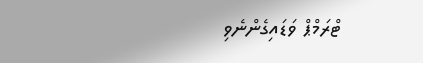ޓްރަމްޕް ވަޑައިގެންނެވި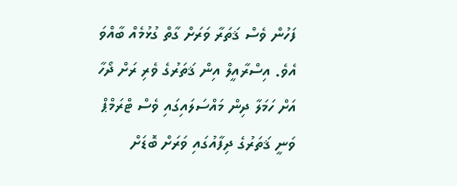ފަހުން ވެސް ޤަތަރާ ވަރަށް ގާތް ގުޅުމެއް ބާއްވަ އެވެ. އިސްރާއީލް އިން ޤަތަރުގެ ވެރި ރަށް ދޯހާ އަށް ހަމަލާ ދިން މައްސަލައިގައި ވެސް ޓްރަމްޕް ވަނީ ޤަތަރުގެ ދިފާއުގައި ވަރަށް ބޮޑަށް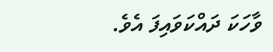ވާހަކަ ދައްކަވައިފަ އެވެ.